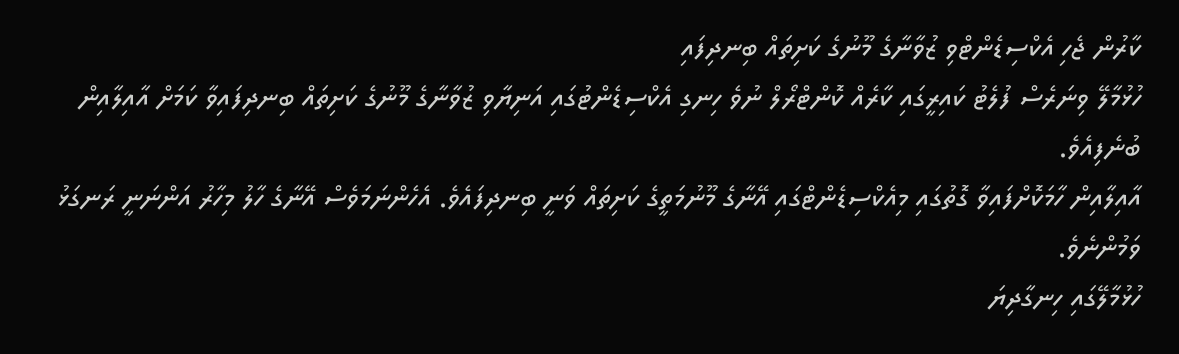ކާރުން ޖެހި އެކްސިޑެންޓްވި ޒުވާނާގެ މޫނުގެ ކަށިތައް ބިނދިފައި
ހުޅުމާލޭ ވިނަރެސް ފުލެޓު ކައިރީގައި ކާރެއް ކޮންޓްރޯލް ނުވެ ހިނގި އެކްސިޑެންޓުގައި އަނިޔާވި ޒުވާނާގެ މޫނުގެ ކަށިތައް ބިނދިފައިވާ ކަމަށް އާއިލާއިން ބުނެފިއެވެ.
އާއިލާއިން ހާމަކޮށްފައިވާ ގޮތުގައި މިއެކްސިޑެންޓްގައި އޭނާގެ މޫނުމަތީގެ ކަށިތައް ވަނީ ބިނދިފައެވެ. އެހެންނަމަވެސް އޭނާގެ ހާލު މިހާރު އަންނަނީ ރަނގަޅު ވަމުންނެވެ.
ހުޅުމާލޭގައި ހިނގާދިޔަ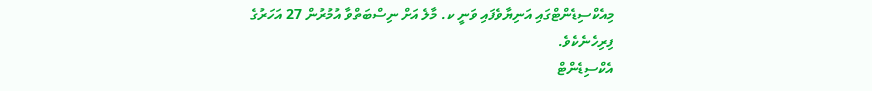މިއެކްސިޑެންޓްގައި އަނިޔާވެފައި ވަނީ ކ. މާލެ އަށް ނިސްބަތްވާ އުމުރުން 27 އަހަރުގެ ފިރިހެނެކެވެ.
އެކްސިޑެންޓް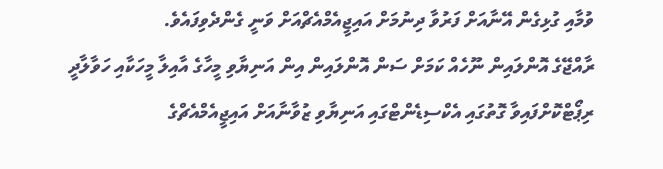ވުމާއި ގުޅިގެން އޭނާއަށް ފަރުވާ ދިނުމަށް އައިޖީއެމްއެޗްއަށް ވަނީ ގެންދެވިފައެވެ.
ރާއްޖޭގެ އޮންލައިން ނޫހެއް ކަމަށް ސަން އޮންލައިން އިން އަނިޔާވި މީހާގެ އާއިލާ މީހަކާއި ހަވާލާދީ ރިޕޯޓްކޮށްފައިވާ ގޮތުގައި އެކްސިޑެންޓްގައި އަނިޔާވި ޒުވާނާއަށް އައިޖީއެމްއެޗްގެ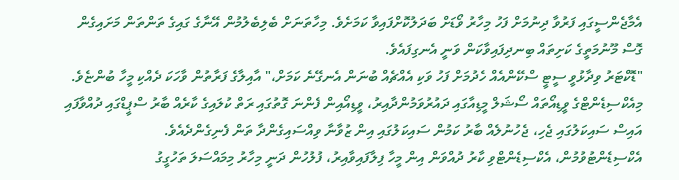އެމާޖެންސީގައި ފަރުވާ ދިނުމަށް ފަހު މިހާރު ވޯޑަށް ބަދަލުކޮށްފައިވާ ކަމަށެވެ. މިހާތަނަށް ބެލިބެލުމުން އޭނާގެ ގައިގެ ތަންތަން މަށައިގެން ގޮސް މޫނުމަތީގެ ކަށިތައް ބިނދިފައިވާކަން ވަނީ އެނގިފައެވެ.
"ޑޮކްޓަރު ވިދާޅުވީ ސީޓީ ސްކޭންއެއް ހެދުމަށް ފަހު ވަކި އެއްޗެއް ބުނަން އެނގޭނެ ކަމަށް،" އާއިލާގެ ފަރާތުން ވާހަކަ ދެއްކި މީހާ ބުންޏެވެ.
މިއެކްސިޑެންޓްގެ ވީޑިއޯތައް ސޯޝަލް މީޑިއާގައި ދައުރުވަމުންދާއިރު، ވީޑިއޯއިން ފެންނަ ގޮތުގައި ރަތް ކުލައިގެ ކާރެއް ބާރު ސްޕީޑްގައި ދުއްވާފައި އައިސް ސައިކަލުގައި ޖެހި، ޖެހުނުލެއް ބާރު ކަމުން ސައިކަލުގައި އިން ޒުވާނާ ވިއްސައިގެންދާ ތަން ފެނިގެންދެއެވެ.
އެކްސިޑެންޓުވުމުން، އެކްސިޑެންޓްވި ކާރު ދުއްވަން އިން މީހާ ފިލާފައިވާއިރު، ފުލުހުން ދަނީ މިހާރު މިމައްސަލަ ތަހުގީގު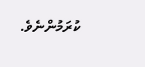ކުރަމުންނެވެ.